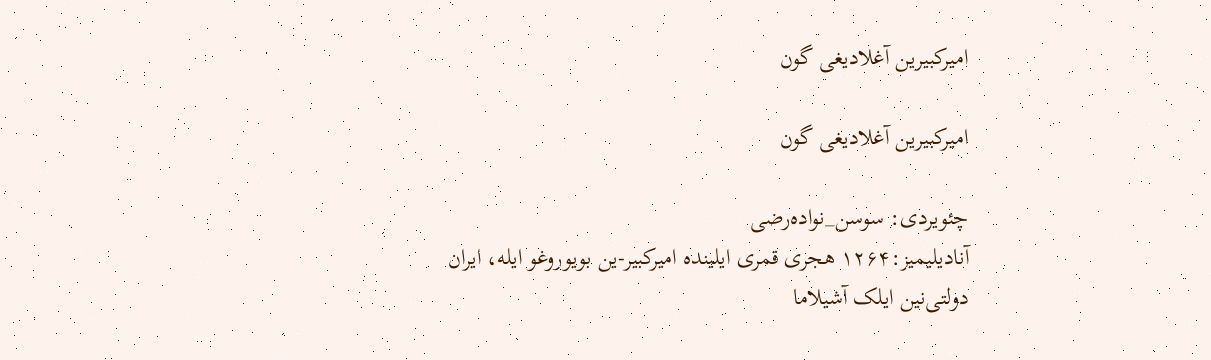امیرکبیرین آغلادیغی گون

امیرکبیرین آغلادیغی گون

چئویردی: سوسن_نواده‌رضی
آنادیلیمیز:۱۲۶۴ هجری قمری ایلینده امیرکبیر-ین بویوروغو ایله، ایران دولتی‌نین ایلک آشیلاما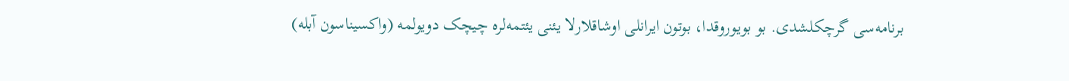برنامه‌سی گرچکلشدی. بو بویوروقدا، بوتون ایرانلی اوشاقلارلا یئنی یئتمه‌لره چیچک دویولمه (واکسیناسون آبله)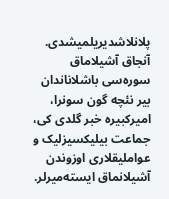پلانلاشدیریلمیشدی.
آنجاق آشیلاماق سوره‌سی باشلاناندان بیر نئچه گون سونرا، امیرکبیره خبر گلدی کی، جماعت بیلیکسیزلیک و عواملیقلاری اوزوندن آشیلانماق ایسته‌میرلر.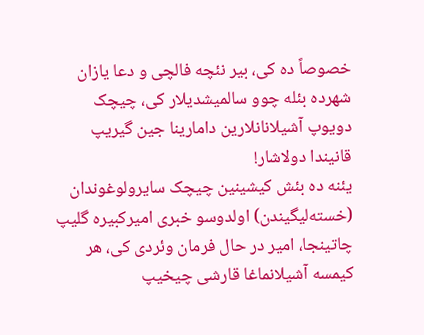خصوصاً ده کی، بیر نئچه فالچی و دعا یازان شهرده بئله چوو سالمیشدیلار کی، چیچک دویوپ آشیلانانلارین دامارینا جین گیریپ قانیندا دولاشار!
یئنه ده بئش کیشینین چیچک سایرولوغوندان (خسته‌لیگیندن) اولدوسو خبری امیرکبیره گلیپ چاتینجا، امیر در حال فرمان وئردی کی، هر کیمسه آشیلانماغا قارشی چیخیپ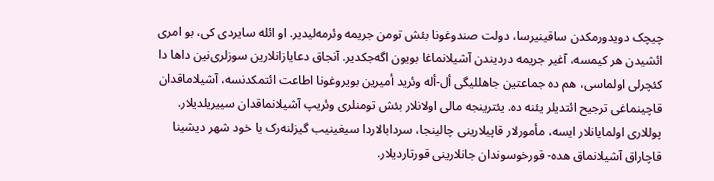چیچک دویدورمکدن ساقینیرسا، دولت صندوغونا بئش تومن جریمه وئرمه‌لیدیر. او ائله سایردی کی، بو امری ائشیدن هر کیمسه، آغیر جریمه دردیندن آشیلانماغا بویون اگه‌جکدیر. آنجاق دعایازانلارین سوزلری‌نین داها دا کئچرلی اولماسی، هم ده جماعتین جاهللیگی أل-أله وئرید أمیرین بویروغونا اطاعت ائتمکدنسه، آشیلاماقدان قاچینماغی ترجیح ائتدیلر یئنه ده. یئترینجه مالی اولانلار بئش تومنلری وئریپ آشیلانماقدان سییریلدیلار. پوللاری اولمایانلار ایسه، مأمورلار قاپیلارینی چالینجا، سردابالاردا سیغینیب گیزلنه‌رک یا خود شهر دیشینا قاچاراق آشیلانماق هده- قورخوسوندان جانلارینی قورتاردیلار.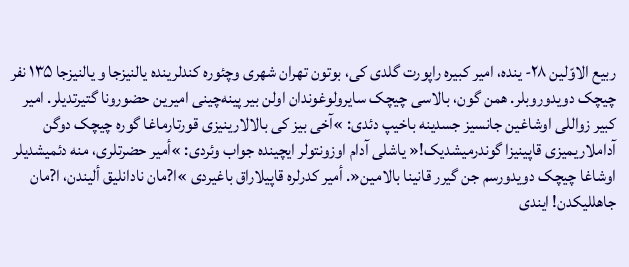ربیع الاوّلین ۲۸- ینده، امیر کبیره راپورت گلدی کی، بوتون تهران شهری وچئوره کندلرینده یالنیزجا و یالنیزجا ۱۳۵ نفر چیچک دویدوروبلر. همن گون، بالاسی چیچک سایرولوغوندان اولن بیر پینه‌چینی امیرین حضورونا گتیرتدیلر. امیر کبیر زواللی اوشاغین جانسیز جسدینه باخیپ دئدی: »آخی بیز کی بالالارینیزی قورتارماغا گوره چیچک دوگن آداملاریمیزی قاپینیزا گوندرمیشدیک!« یاشلی آدام اوزونتولر ایچینده جواب وئردی: »أمیر حضرتلری، منه دئمیشدیلر اوشاغا چیچک دویدورسم جن گیرر قانینا بالامین«. أمیر کدرلره قاپیلاراق باغیردی »ا?مان نادانلیق ألیندن، ا?مان جاهللیکدن! ایندی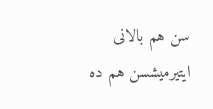سن هم بالانی ایتیرمیشسن هم ده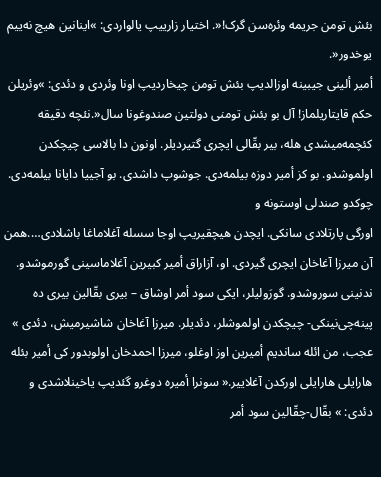بئش تومن جریمه وئره‌سن گرک!«. اختیار زارییپ یالواردی: »اینانین هیچ نه‌ییم یوخدور«.
أمیر ألینی جیبینه اوزالدیپ بئش تومن چیخاردیپ اونا وئردی و دئدی: »وئریلن حکم قایتاریلماز! آل بو بئش تومنی دولتین صندوغونا سال«.نئچه دقیقه کئچمه‌میشدی هله، بیر بقّالی ایچری گتیردیلر. اونون دا بالاسی چیچکدن اولموشدو. بو کز أمیر دوزه بیلمه‌دی. جوشوپ داشدی. بو آجییا دایانا بیلمه‌دی. چوکدو صندلی اوستونه و
اورگی پارتلادی سانکی. ایچدن هیچقیریپ اوجا سسله آغلاماغا باشلادی….همن آن میرزا آغاخان ایچری گیردی. او، آزاراق أمیر کبیرین آغلاماسینی گورموشدو. ندنینی سوروشدو. گورَولیلر، ایکی سود أمر اوشاق – بیری بقّالین بیری ده پینه‌چی‌نینکی- چیچکدن اولموشلر، دئدیلر. میرزا آغاخان شاشیرمیش، دئدی » عجب، من ائله ساندیم أمیرین اوز اوغلو، میرزا احمدخان اولوبدور کی أمیر بئله هارایلی هارایلی اورکدن آغلاییر.« سونرا أمیره دوغرو گئدیپ یاخینلاشدی و دئدی: » بقّال-چقّالین سود أمر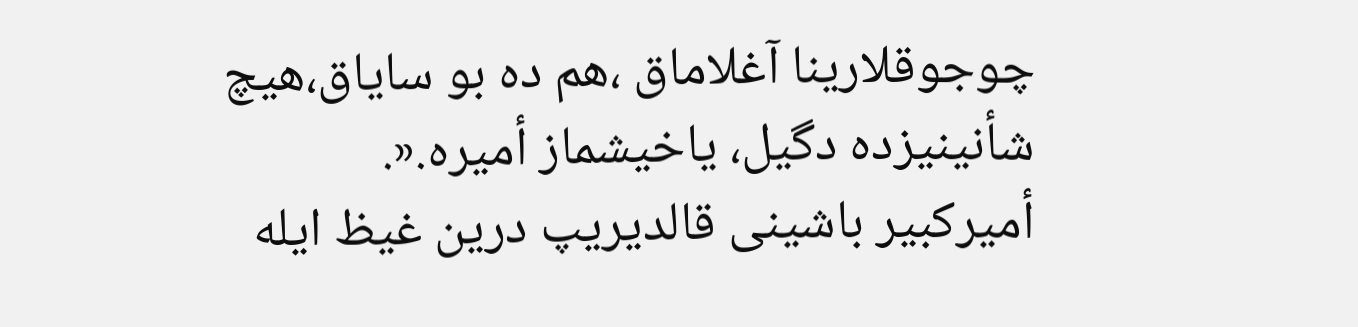چوجوقلارینا آغلاماق ،هم ده بو سایاق،هیچ شأنینیزده دگیل، یاخیشماز أمیره.«.
أمیرکبیر باشینی قالدیریپ درین غیظ ایله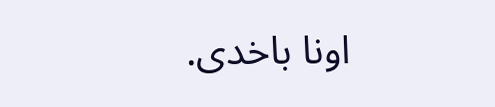اونا باخدی.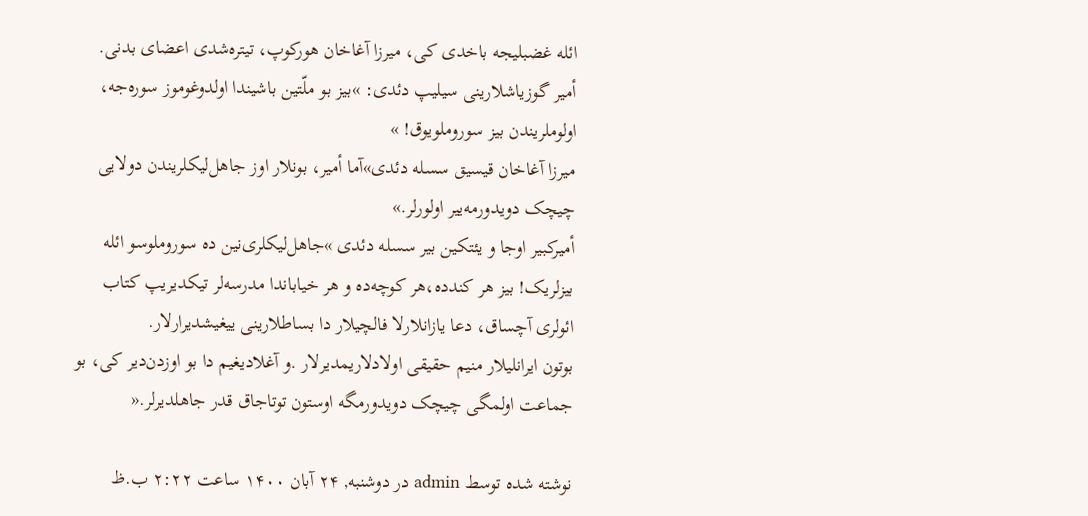ائله غضبلیجه باخدی کی، میرزا آغاخان هورکوپ، تیتره‌شدی اعضای بدنی.
أمیر گوزیاشلارینی سیلیپ دئدی: »بیز بو ملّتین باشیندا اولدوغوموز سوره‌جه، اولوملریندن بیز سوروملویوق! »
میرزا آغاخان قیسیق سسله دئدی»آما أمیر، بونلار اوز جاهل‌لیکلریندن دولایی چیچک دویدورمه‌ییر اولورلر.»
أمیرکبیر اوجا و یئتکین بیر سسله دئدی »جاهل‌لیکلری‌نین ده سوروملوسو ائله بیزلریک! بیز هر کندده،هر کوچه‌ده و هر خیاباندا مدرسه‌لر تیکدیریپ کتاب ائولری آچساق، دعا یازانلارلا فالچیلار دا بساطلارینی ییغیشدیرارلار.
بوتون ایرانلیلار منیم حقیقی اولادلاریمدیرلار .و آغلادیغیم دا بو اوزدن‌دیر کی، بو جماعت اولمگی چیچک دویدورمگه اوستون توتاجاق قدر جاهلدیرلر.«

نوشته شده توسط admin در دوشنبه, ۲۴ آبان ۱۴۰۰ ساعت ۲:۲۲ ب.ظ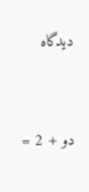دیدگاه


دو + 2 =